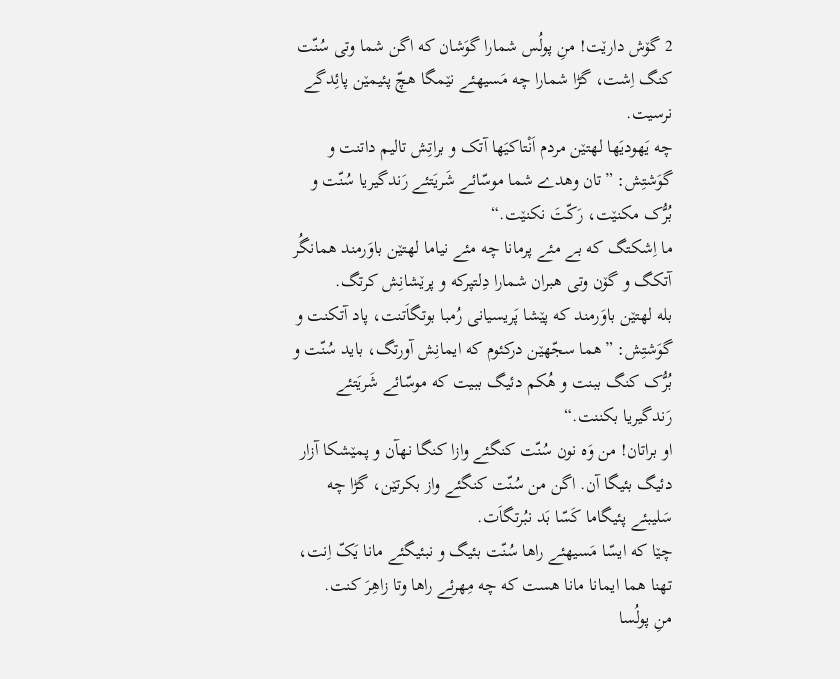2 گۆش دارێت! منِ پولُس شمارا گوَشان که اگن شما وتی سُنّت کنگ اِشت، گڑا شمارا چه مَسیهئے نێمگا هچّ پئیمێن پائِدگے نرسیت.
چه یَهودیَها لهتێن مردم اَنْتاکیَها آتک و براتِش تالیم داتنت و گوَشتِش: ”تان وهدے شما موسّائے شَریَتئے رَندگیریا سُنّت و بُرُّک مکنێت، رَکّتَ نکنێت.“
ما اِشکتگ که بے مئے پرمانا چه مئے نیاما لهتێن باوَرمند همانگُر آتکگ و گۆن وتی هبران شمارا دِلتپرکه و پرێشانِش کرتگ.
بله لهتێن باوَرمند که پێشا پَریسیانی رُمبا بوتگاَتنت، پاد آتکنت و گوَشتِش: ”هما سجّهێن درکئوم که ایمانِش آورتگ، باید سُنّت و بُرُّک کنگ ببنت و هُکم دئیگ ببیت که موسّائے شَریَتئے رَندگیریا بکننت.“
او براتان! من وَه نون سُنّت کنگئے وازا کنگا نهآن و پمێشکا آزار دئیگ بئیگا آن. اگن من سُنّت کنگئے واز بکرتێن، گڑا چه سَلیبئے پئیگاما کَسّا بَد نبُرتگاَت.
چێا که ایسّا مَسیهئے راها سُنّت بئیگ و نبئیگئے مانا یَکّ اِنت، تهنا هما ایمانا مانا هست که چه مِهرئے راها وتا زاهِرَ کنت.
منِ پولُسا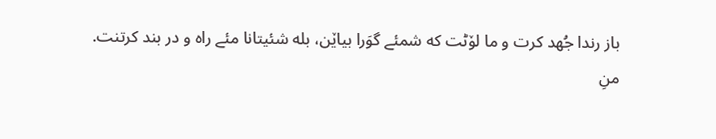باز رندا جُهد کرت و ما لۆٹت که شمئے گوَرا بیاێن، بله شئیتانا مئے راه و در بند کرتنت.
منِ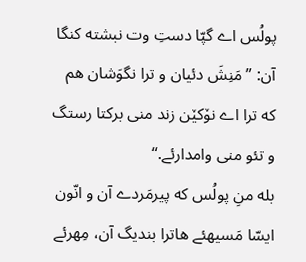پولُس اے گپّا دستِ وت نبشته کنگا آن: ”مَنِشَ دئیان و ترا نگوَشان هم که ترا اے نۆکێن زند منی برکتا رستگ و تئو منی وامدارئے.“
بله منِ پولُس که پیرمَردے آن و انّون ایسّا مَسیهئے هاترا بندیگ آن، مِهرئے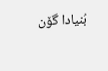بُنیادا گۆن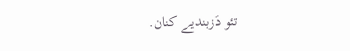تئو دَزبندیے کنان.